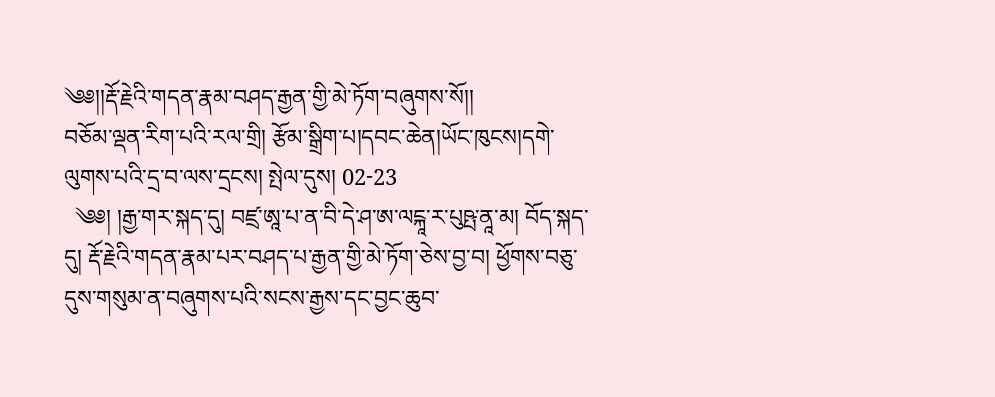༄༅།།རྡོ་རྗེའི་གདན་རྣམ་བཤད་རྒྱན་གྱི་མེ་ཏོག་བཞུགས་སོ།།
བཅོམ་ལྡན་རིག་པའི་རལ་གྲི། རྩོམ་སྒྲིག་པ།དབང་ཆེན།ཡོང་ཁུངས།དགེ་ལུགས་པའི་དྲ་བ་ལས་དྲངས། སྤེལ་དུས། 02-23
  ༄༅། །རྒྱ་གར་སྐད་དུ། བཛྲ་ཨཱ་པ་ན་བི་དེ་ཤ་ཨ་ལངྐཱ་ར་པུཥྤ་ནཱ་མ། བོད་སྐད་དུ། རྡོ་རྗེའི་གདན་རྣམ་པར་བཤད་པ་རྒྱན་གྱི་མེ་ཏོག་ཅེས་བྱ་བ། ཕྱོགས་བཅུ་དུས་གསུམ་ན་བཞུགས་པའི་སངས་རྒྱས་དང་བྱང་ཆུབ་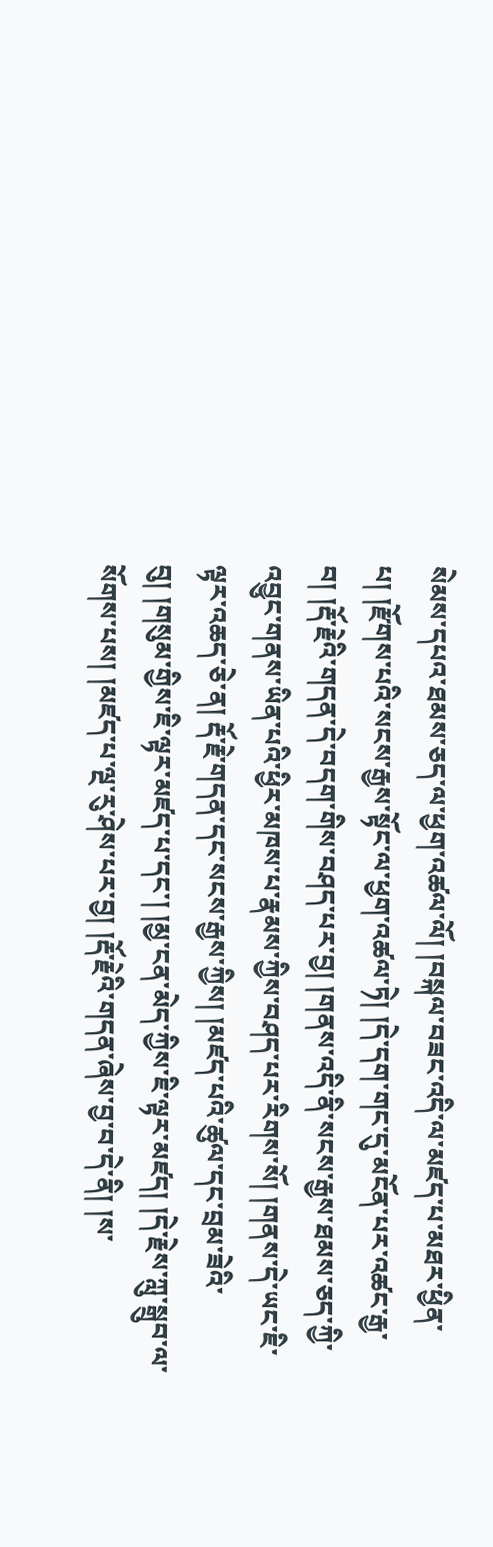སེམས་དཔའ་ཐམས་ཅད་ལ་ཕྱག་འཚལ་ལོ། །བསྐལ་བཟང་འདི་ལ་མཛད་པ་མཐར་ཕྱིན་པ། །རྫོགས་པའི་སངས་རྒྱས་སྟོང་ལ་ཕྱག་འཚལ་ཏེ། །དེ་དག་གང་དུ་མངོན་པར་འཚང་རྒྱ་བ། །རྡོ་རྗེའི་གདན་དེ་བདག་གིས་བཤད་པར་བྱ། །གནས་འདི་ནི་སངས་རྒྱས་ཐམས་ཅད་ཀྱི་འབྱུང་གནས་ཡིན་པའི་ཕྱིར་མཁས་པ་རྣམས་ཀྱིས་བཤད་པར་རིགས་སོ། །གནས་དེ་ཡང་ཇི་ལྟར་འཆད་ཅེ་ན། རྡོ་རྗེ་གདན་དང་སངས་རྒྱས་ཀྱིས། །མཛད་པའི་ཚུལ་དང་བྲམ་ཟེའི་བུ། །གསུམ་གྱིས་ཇི་ལྟར་མཛད་པ་དང་། །མྱ་ངན་མེད་ཀྱིས་ཇི་ལྟར་མཛད། །དེ་རྗེས་ཀླུ་སྒྲུབ་ལ་སོགས་པས། །མཛད་པ་ལྔ་རུ་ཤེས་པར་བྱ། །རྡོ་རྗེའི་གདན་ཞེས་བྱ་བ་དེ་ནི། །ས་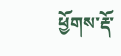ཕྱོགས་རྡོ་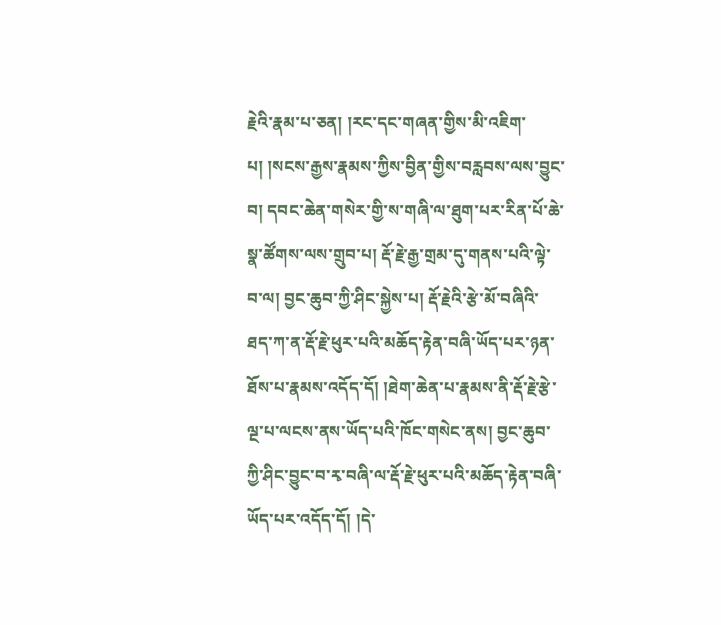རྗེའི་རྣམ་པ་ཅན། །རང་དང་གཞན་གྱིས་མི་འཇིག་པ། །སངས་རྒྱས་རྣམས་ཀྱིས་བྱིན་གྱིས་བརླབས་ལས་བྱུང་བ། དབང་ཆེན་གསེར་གྱི་ས་གཞི་ལ་ཐུག་པར་རིན་པོ་ཆེ་སྣ་ཚོགས་ལས་གྲུབ་པ། རྡོ་རྗེ་རྒྱ་གྲམ་དུ་གནས་པའི་ལྟེ་བ་ལ། བྱང་ཆུབ་ཀྱི་ཤིང་སྐྱེས་པ། རྡོ་རྗེའི་རྩེ་མོ་བཞིའི་ཐད་ཀ་ན་རྡོ་རྗེ་ཕུར་པའི་མཆོད་རྟེན་བཞི་ཡོད་པར་ཉན་ཐོས་པ་རྣམས་འདོད་དོ། །ཐེག་ཆེན་པ་རྣམས་ནི་རྡོ་རྗེ་རྩེ་ལྔ་པ་ལངས་ནས་ཡོད་པའི་ཁོང་གསེང་ནས། བྱང་ཆུབ་ཀྱི་ཤིང་བྱུང་བ་རྭ་བཞི་ལ་རྡོ་རྗེ་ཕུར་པའི་མཆོད་རྟེན་བཞི་ཡོད་པར་འདོད་དོ། །དེ་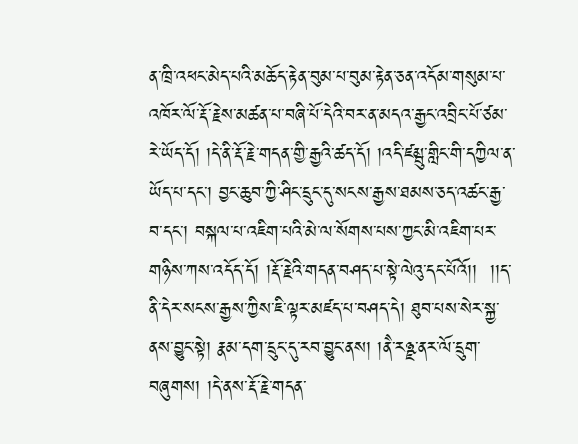ན་ཁྲི་འཕང་མེད་པའི་མཆོད་རྟེན་བུམ་པ་བུམ་རྟེན་ཅན་འདོམ་གསུམ་པ་འཁོར་ལོ་རྡོ་རྗེས་མཚན་པ་བཞི་པོ་དེའི་བར་ན་མདའ་རྒྱང་འབྲིང་པོ་ཙམ་རེ་ཡོད་དོ། །དེ་ནི་རྡོ་རྗེ་གདན་གྱི་རྒྱའི་ཚད་དོ། །འདི་ཛམྦུ་གླིང་གི་དཀྱིལ་ན་ཡོད་པ་དང་། བྱང་ཆུབ་ཀྱི་ཤིང་དྲུང་དུ་སངས་རྒྱས་ཐམས་ཅད་འཚང་རྒྱ་བ་དང་། བསྐལ་པ་འཇིག་པའི་མེ་ལ་སོགས་པས་ཀྱང་མི་འཇིག་པར་གཉིས་ཀས་འདོད་དོ། །རྡོ་རྗེའི་གདན་བཤད་པ་སྟེ་ལེའུ་དང་པོའོ།།  །།ད་ནི་དེར་སངས་རྒྱས་ཀྱིས་ཇི་ལྟར་མཛད་པ་བཤད་དེ། ཐུབ་པས་སེར་སྐྱ་ནས་བྱུང་སྟེ། རྣམ་དག་དྲུང་དུ་རབ་བྱུང་ནས། །ནཻ་རཉྫ་ནར་ལོ་དྲུག་བཞུགས། །དེ་ནས་རྡོ་རྗེ་གདན་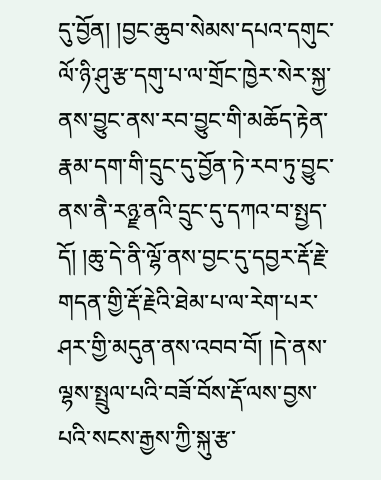དུ་བྱོན། །བྱང་ཆུབ་སེམས་དཔའ་དགུང་ལོ་ཉི་ཤུ་རྩ་དགུ་པ་ལ་གྲོང་ཁྱེར་སེར་སྐྱ་ནས་བྱུང་ནས་རབ་བྱུང་གི་མཆོད་རྟེན་རྣམ་དག་གི་དྲུང་དུ་བྱོན་ཏེ་རབ་ཏུ་བྱུང་ནས་ནཻ་རཉྫ་ནའི་དྲུང་དུ་དཀའ་བ་སྤྱད་དོ། །ཆུ་དེ་ནི་ལྷོ་ནས་བྱང་དུ་དབྱར་རྡོ་རྗེ་གདན་གྱི་རྡོ་རྗེའི་ཐེམ་པ་ལ་རེག་པར་ཤར་གྱི་མདུན་ནས་འབབ་བོ། །དེ་ནས་ལྷས་སྤྲུལ་པའི་བཟོ་བོས་རྡོ་ལས་བྱས་པའི་སངས་རྒྱས་ཀྱི་སྐུ་རྩ་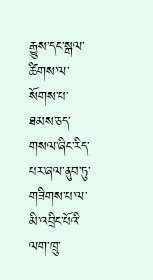རྒྱུས་དང་སྒལ་ཚིགས་ལ་སོགས་པ་ཐམས་ཅད་གསལ་ཞིང་རིད་པར་ཞལ་ནུབ་ཏུ་གཟིགས་པ་ལ་མི་འབྲིང་པོའི་ལག་ཁྲུ་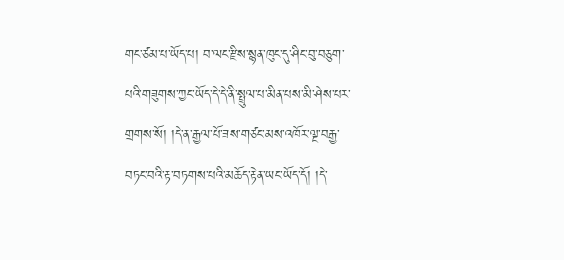གང་ཙམ་པ་ཡོད་པ། བ་ལང་རྫིས་སྙན་ཁུང་དུ་ཤིང་བུ་བཅུག་པའི་གཟུགས་ཀྱང་ཡོད་དེ་དེ་ནི་སྤྲུལ་པ་མིན་པས་མི་ཤེས་པར་གྲགས་སོ། །དེ་ན་རྒྱལ་པོ་ཟས་གཙང་མས་འཁོར་ལྔ་བརྒྱ་བཏང་བའི་རྟ་བཏགས་པའི་མཆོད་རྟེན་ཡང་ཡོད་དོ། །དེ་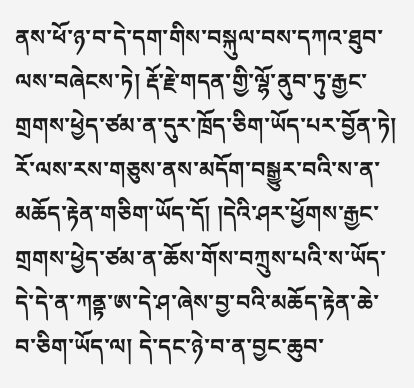ནས་ཕོ་ཉ་བ་དེ་དག་གིས་བསྐུལ་བས་དཀའ་ཐུབ་ལས་བཞེངས་ཏེ། རྡོ་རྗེ་གདན་གྱི་ལྷོ་ནུབ་ཏུ་རྒྱང་གྲགས་ཕྱེད་ཙམ་ན་དུར་ཁྲོད་ཅིག་ཡོད་པར་བྱོན་ཏེ། རོ་ལས་རས་གཅུས་ནས་མདོག་བསྒྱུར་བའི་ས་ན་མཆོད་རྟེན་གཅིག་ཡོད་དོ། །དེའི་ཤར་ཕྱོགས་རྒྱང་གྲགས་ཕྱེད་ཙམ་ན་ཆོས་གོས་བཀྲུས་པའི་ས་ཡོད་དེ་དེ་ན་ཀནྟ་ཨ་དེ་ཤ་ཞེས་བྱ་བའི་མཆོད་རྟེན་ཆེ་བ་ཅིག་ཡོད་ལ། དེ་དང་ཉེ་བ་ན་བྱང་ཆུབ་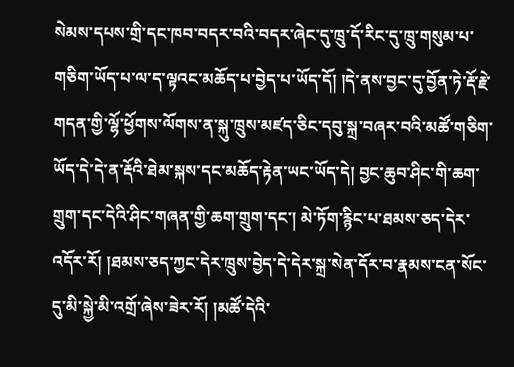སེམས་དཔས་གྲི་དང་ཁབ་བདར་བའི་བདར་ཞེང་དུ་ཁྲུ་དོ་རིང་དུ་ཁྲུ་གསུམ་པ་གཅིག་ཡོད་པ་ལ་ད་ལྟའང་མཆོད་པ་བྱེད་པ་ཡོད་དོ། །དེ་ནས་བྱང་དུ་བྱོན་ཏེ་རྡོ་རྗེ་གདན་གྱི་ལྷོ་ཕྱོགས་ལོགས་ན་སྐུ་ཁྲུས་མཛད་ཅིང་དབུ་སྐྲ་བཞར་བའི་མཚོ་གཅིག་ཡོད་དེ་དེ་ན་རྡོའི་ཐེམ་སྐས་དང་མཆོད་རྟེན་ཡང་ཡོད་དེ། བྱང་ཆུབ་ཤིང་གི་ཆག་གྲུག་དང་དེའི་ཤིང་གཞན་གྱི་ཆག་གྲུག་དང་། མེ་ཏོག་རྙིང་པ་ཐམས་ཅད་དེར་འདོར་རོ། །ཐམས་ཅད་ཀྱང་དེར་ཁྲུས་བྱེད་དེ་དེར་སྐྲ་སེན་དོར་བ་རྣམས་ངན་སོང་དུ་མི་སྐྱེ་མི་འགྲོ་ཞེས་ཟེར་རོ། །མཚོ་དེའི་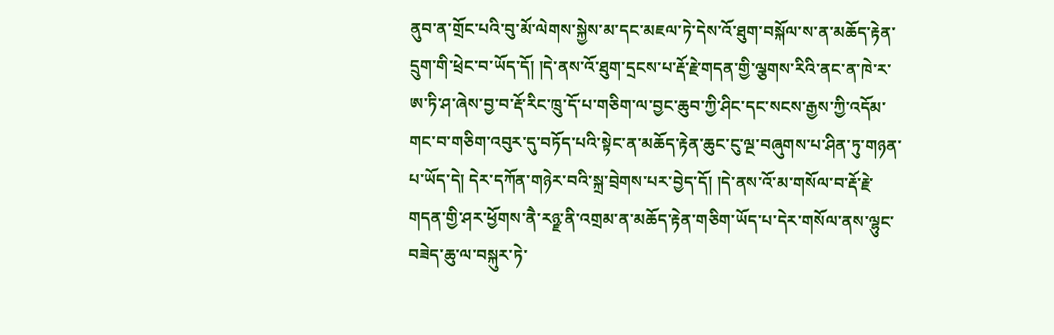ནུབ་ན་གྲོང་པའི་བུ་མོ་ལེགས་སྐྱེས་མ་དང་མཇལ་ཏེ་དེས་འོ་ཐུག་བསྐོལ་ས་ན་མཆོད་རྟེན་དྲུག་གི་ཕྲེང་བ་ཡོད་དོ། །དེ་ནས་འོ་ཐུག་དྲངས་པ་རྡོ་རྗེ་གདན་གྱི་ལྕགས་རིའི་ནང་ན་ཁེ་ར་ཨ་ཏི་ཤ་ཞེས་བྱ་བ་རྡོ་རིང་ཁྲུ་དོ་པ་གཅིག་ལ་བྱང་ཆུབ་ཀྱི་ཤིང་དང་སངས་རྒྱས་ཀྱི་འདོམ་གང་བ་གཅིག་འབུར་དུ་བཏོད་པའི་སྟེང་ན་མཆོད་རྟེན་ཆུང་ངུ་ལྔ་བཞུགས་པ་ཤིན་ཏུ་གཉན་པ་ཡོད་དེ། དེར་དཀོན་གཉེར་བའི་སྐྲ་བྲེགས་པར་བྱེད་དོ། །དེ་ནས་འོ་མ་གསོལ་བ་རྡོ་རྗེ་གདན་གྱི་ཤར་ཕྱོགས་ནཻ་རཉྫ་ནི་འགྲམ་ན་མཆོད་རྟེན་གཅིག་ཡོད་པ་དེར་གསོལ་ནས་ལྷུང་བཟེད་ཆུ་ལ་བསྐུར་ཏེ་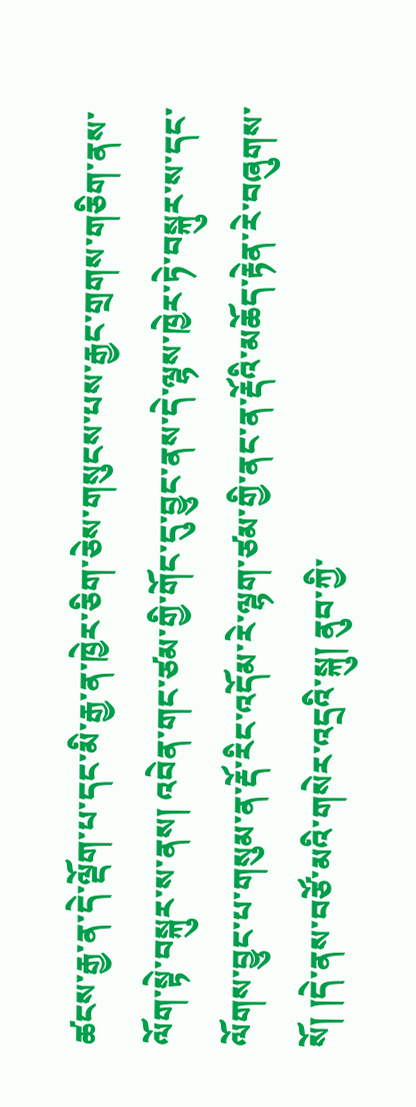ཚངས་རྒྱ་ན་དེ་ལྡོག་པ་དང་མི་རྒྱ་ན་ཁྱེར་ཅིག་ཅེས་གསུངས་པས་རྒྱང་གྲགས་གཅིག་ནས་ལོག་སྟེ་བསྐུར་ས་ནས། འབེན་གང་ཙམ་གྱི་གོང་དུ་བྱུང་ནས་དེ་ལྷས་ཁྱེར་ཏེ་བསྐུར་ས་དང་ལོགས་བྱུང་པ་གསུམ་ན་རྡོ་རིང་འདོམ་རེ་ལྷག་ཙམ་གྱི་ནང་ན་རྡོའི་མཆོད་རྟེན་རེ་བཞུགས་སོ། །དེ་ནས་བཙོ་མའི་གསེར་འདྲའི་སྐུ། ནུབ་ཀྱི་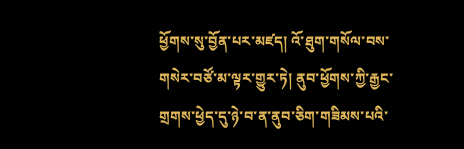ཕྱོགས་སུ་བྱོན་པར་མཛད། འོ་ཐུག་གསོལ་བས་གསེར་བཙོ་མ་ལྟར་གྱུར་ཏེ། ནུབ་ཕྱོགས་ཀྱི་རྒྱང་གྲགས་ཕྱེད་དུ་ཉེ་བ་ན་ནུབ་ཅིག་གཟིམས་པའི་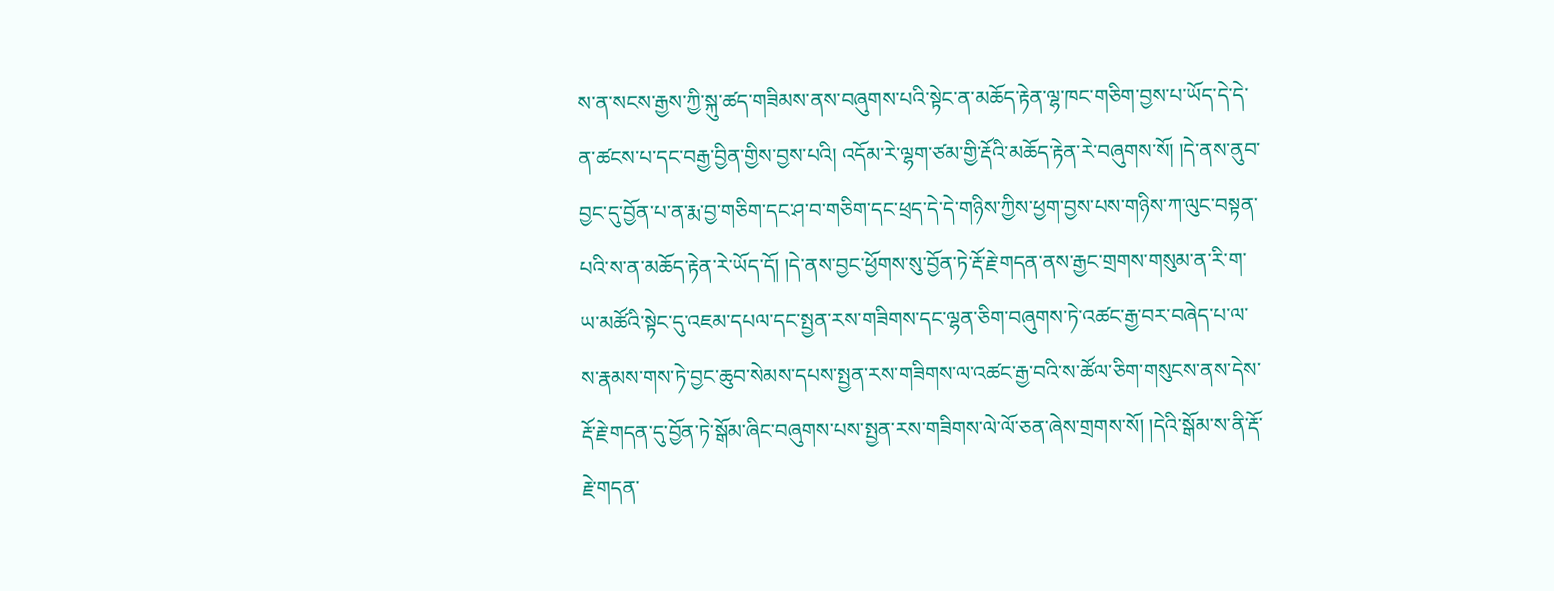ས་ན་སངས་རྒྱས་ཀྱི་སྐུ་ཚད་གཟིམས་ནས་བཞུགས་པའི་སྟེང་ན་མཆོད་རྟེན་ལྷ་ཁང་གཅིག་བྱས་པ་ཡོད་དེ་དེ་ན་ཚངས་པ་དང་བརྒྱ་བྱིན་གྱིས་བྱས་པའི། འདོམ་རེ་ལྷག་ཙམ་གྱི་རྡོའི་མཆོད་རྟེན་རེ་བཞུགས་སོ། །དེ་ནས་ནུབ་བྱང་དུ་བྱོན་པ་ན་རྨ་བྱ་གཅིག་དང་ཤ་བ་གཅིག་དང་ཕྲད་དེ་དེ་གཉིས་ཀྱིས་ཕྱག་བྱས་པས་གཉིས་ཀ་ལུང་བསྟན་པའི་ས་ན་མཆོད་རྟེན་རེ་ཡོད་དོ། །དེ་ནས་བྱང་ཕྱོགས་སུ་བྱོན་ཏེ་རྡོ་རྗེ་གདན་ནས་རྒྱང་གྲགས་གསུམ་ན་རི་ག་ཡ་མཚོའི་སྟེང་དུ་འཇམ་དཔལ་དང་སྤྱན་རས་གཟིགས་དང་ལྷན་ཅིག་བཞུགས་ཏེ་འཚང་རྒྱ་བར་བཞེད་པ་ལ་ས་རྣམས་གས་ཏེ་བྱང་ཆུབ་སེམས་དཔས་སྤྱན་རས་གཟིགས་ལ་འཚང་རྒྱ་བའི་ས་ཚོལ་ཅིག་གསུངས་ནས་དེས་རྡོ་རྗེ་གདན་དུ་བྱོན་ཏེ་སྒོམ་ཞིང་བཞུགས་པས་སྤྱན་རས་གཟིགས་ལེ་ལོ་ཅན་ཞེས་གྲགས་སོ། །དེའི་སྒོམ་ས་ནི་རྡོ་རྗེ་གདན་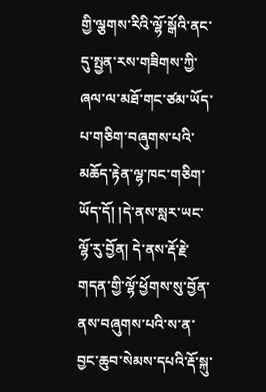གྱི་ལྕགས་རིའི་ལྷོ་སྒོའི་ནང་དུ་སྤྱན་རས་གཟིགས་ཀྱི་ཞལ་ལ་མཐོ་གང་ཙམ་ཡོད་པ་གཅིག་བཞུགས་པའི་མཆོད་རྟེན་ལྷ་ཁང་གཅིག་ཡོད་དོ། །དེ་ནས་སླར་ཡང་ལྷོ་རུ་བྱོན། དེ་ནས་རྡོ་རྗེ་གདན་གྱི་ལྷོ་ཕྱོགས་སུ་བྱོན་ནས་བཞུགས་པའི་ས་ན་བྱང་ཆུབ་སེམས་དཔའི་རྡོ་སྐུ་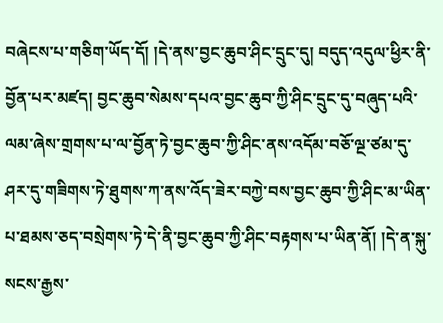བཞེངས་པ་གཅིག་ཡོད་དོ། །དེ་ནས་བྱང་ཆུབ་ཤིང་དྲུང་དུ། བདུད་འདུལ་ཕྱིར་ནི་བྱོན་པར་མཛད། བྱང་ཆུབ་སེམས་དཔའ་བྱང་ཆུབ་ཀྱི་ཤིང་དྲུང་དུ་བཞུད་པའི་ལམ་ཞེས་གྲགས་པ་ལ་བྱོན་ཏེ་བྱང་ཆུབ་ཀྱི་ཤིང་ནས་འདོམ་བཅོ་ལྔ་ཙམ་དུ་ཤར་དུ་གཟིགས་ཏེ་ཐུགས་ཀ་ནས་འོད་ཟེར་བཀྱེ་བས་བྱང་ཆུབ་ཀྱི་ཤིང་མ་ཡིན་པ་ཐམས་ཅད་བསྲེགས་ཏེ་དེ་ནི་བྱང་ཆུབ་ཀྱི་ཤིང་བརྟགས་པ་ཡིན་ནོ། །དེ་ན་སྐུ་སངས་རྒྱས་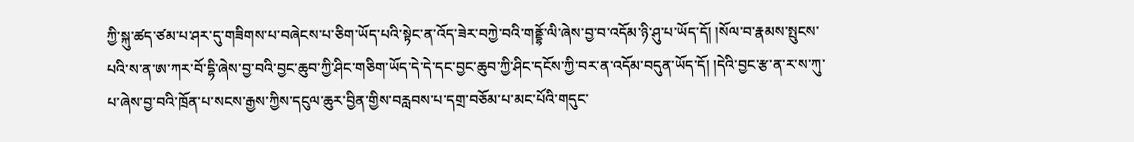ཀྱི་སྐུ་ཚད་ཙམ་པ་ཤར་དུ་གཟིགས་པ་བཞེངས་པ་ཅིག་ཡོད་པའི་སྟེང་ན་འོད་ཟེར་བཀྱེ་བའི་གནྡྷོ་ལི་ཞེས་བྱ་བ་འདོམ་ཉི་ཤུ་པ་ཡོད་དོ། །སོལ་བ་རྣམས་སྤུངས་པའི་ས་ན་ཨ་ཀར་བོ་དྷི་ཞེས་བྱ་བའི་བྱང་ཆུབ་ཀྱི་ཤིང་གཅིག་ཡོད་དེ་དེ་དང་བྱང་ཆུབ་ཀྱི་ཤིང་དངོས་ཀྱི་བར་ན་འདོམ་བདུན་ཡོད་དོ། །དེའི་བྱང་རྩ་ན་ར་ས་ཀུ་པ་ཞེས་བྱ་བའི་ཁྲོན་པ་སངས་རྒྱས་ཀྱིས་དངུལ་ཆུར་བྱིན་གྱིས་བརླབས་པ་དགྲ་བཅོམ་པ་མང་པོའི་གདུང་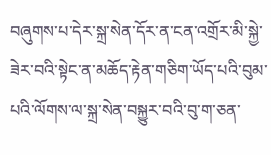བཞུགས་པ་དེར་སྐྲ་སེན་དོར་ན་ངན་འགྲོར་མི་སྐྱེ་ཟེར་བའི་སྟེང་ན་མཆོད་རྟེན་གཅིག་ཡོད་པའི་བུམ་པའི་ལོགས་ལ་སྐྲ་སེན་བསྐྱུར་བའི་བུ་ག་ཅན་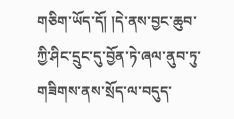གཅིག་ཡོད་དོ། །དེ་ནས་བྱང་ཆུབ་ཀྱི་ཤིང་དྲུང་དུ་བྱོན་ཏེ་ཞལ་ནུབ་ཏུ་གཟིགས་ནས་སྲོད་ལ་བདུད་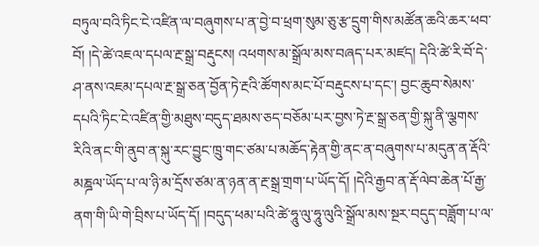བཏུལ་བའི་ཏིང་ངེ་འཛིན་ལ་བཞུགས་པ་ན་བྱེ་བ་ཕྲག་སུམ་ཅུ་རྩ་དྲུག་གིས་མཚོན་ཆའི་ཆར་ཕབ་བོ། །དེ་ཚེ་འཇལ་དཔལ་རྔ་སྒྲ་བརྡུངས། འཕགས་མ་སྒྲོལ་མས་བཞད་པར་མཛད། དེའི་ཚེ་རི་བོ་དེ་ཤ་ནས་འཇམ་དཔལ་རྔ་སྒྲ་ཅན་བྱོན་ཏེ་རྔའི་ཚོགས་མང་པོ་བརྡུངས་པ་དང་། བྱང་ཆུབ་སེམས་དཔའི་ཏིང་ངེ་འཛིན་གྱི་མཐུས་བདུད་ཐམས་ཅད་བཅོམ་པར་བྱས་ཏེ་རྔ་སྒྲ་ཅན་གྱི་སྐུ་ནི་ལྕགས་རིའི་ནང་གི་ནུབ་ན་སྐུ་རང་བྱུང་ཁྲུ་གང་ཙམ་པ་མཆོད་རྟེན་གྱི་ནང་ན་བཞུགས་པ་མདུན་ན་རྡོའི་མཎྜལ་ཡོད་པ་ལ་ཉི་མ་དྲོས་ཙམ་ན་ཉན་ན་རྔ་སྒྲ་གྲག་པ་ཡོད་དོ། །དེའི་རྒྱབ་ན་རྡོ་ལེབ་ཆེན་པོ་རྒྱ་ནག་གི་ཡི་གེ་བྲིས་པ་ཡོད་དོ། །བདུད་ཕམ་པའི་ཚེ་ཧཱུ་ལུ་ཧཱུ་ལུའི་སྒྲོལ་མས་སྔར་བདུད་བཟློག་པ་ལ་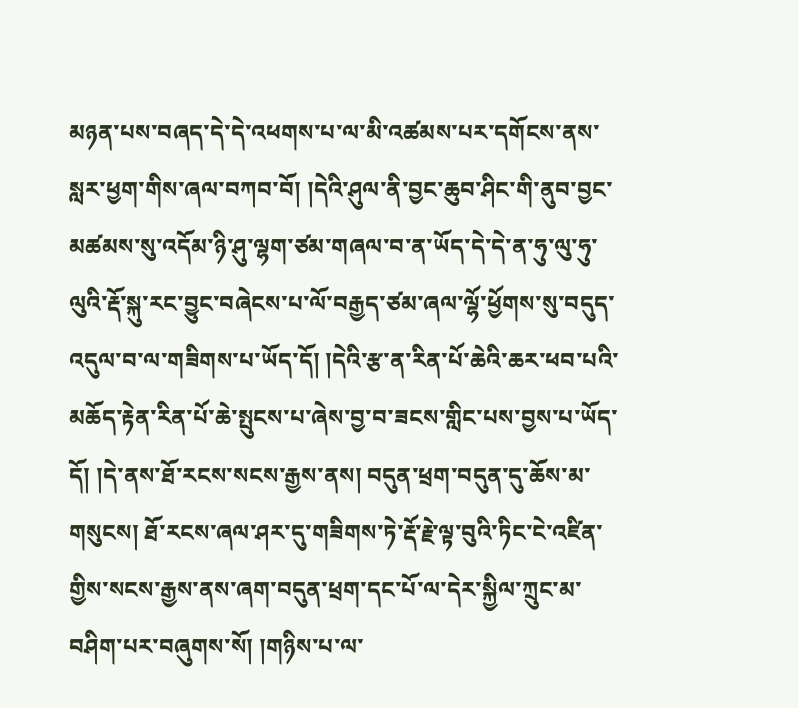མཉན་པས་བཞད་དེ་དེ་འཕགས་པ་ལ་མི་འཚམས་པར་དགོངས་ནས་སླར་ཕྱག་གིས་ཞལ་བཀབ་བོ། །དེའི་ཤུལ་ནི་བྱང་ཆུབ་ཤིང་གི་ནུབ་བྱང་མཚམས་སུ་འདོམ་ཉི་ཤུ་ལྷག་ཙམ་གཞལ་བ་ན་ཡོད་དེ་དེ་ན་ཧུ་ལུ་ཧུ་ལུའི་རྡོ་སྐུ་རང་བྱུང་བཞེངས་པ་ལོ་བརྒྱད་ཙམ་ཞལ་ལྷོ་ཕྱོགས་སུ་བདུད་འདུལ་བ་ལ་གཟིགས་པ་ཡོད་དོ། །དེའི་རྩ་ན་རིན་པོ་ཆེའི་ཆར་ཕབ་པའི་མཆོད་རྟེན་རིན་པོ་ཆེ་སྤུངས་པ་ཞེས་བྱ་བ་ཟངས་གླིང་པས་བྱས་པ་ཡོད་དོ། །དེ་ནས་ཐོ་རངས་སངས་རྒྱས་ནས། བདུན་ཕྲག་བདུན་དུ་ཆོས་མ་གསུངས། ཐོ་རངས་ཞལ་ཤར་དུ་གཟིགས་ཏེ་རྡོ་རྗེ་ལྟ་བུའི་ཏིང་ངེ་འཛིན་གྱིས་སངས་རྒྱས་ནས་ཞག་བདུན་ཕྲག་དང་པོ་ལ་དེར་སྐྱིལ་ཀྲུང་མ་བཤིག་པར་བཞུགས་སོ། །གཉིས་པ་ལ་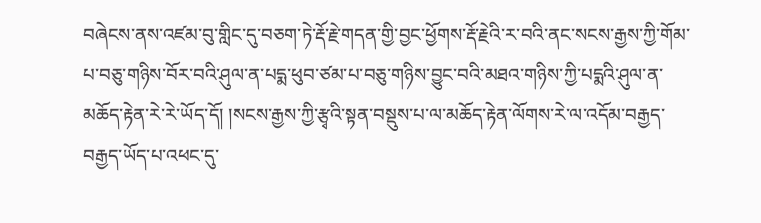བཞེངས་ནས་འཛམ་བུ་གླིང་དུ་བཅག་ཏེ་རྡོ་རྗེ་གདན་གྱི་བྱང་ཕྱོགས་རྡོ་རྗེའི་ར་བའི་ནང་སངས་རྒྱས་ཀྱི་གོམ་པ་བཅུ་གཉིས་བོར་བའི་ཤུལ་ན་པདྨ་ཕུབ་ཙམ་པ་བཅུ་གཉིས་བྱུང་བའི་མཐའ་གཉིས་ཀྱི་པདྨའི་ཤུལ་ན་མཆོད་རྟེན་རེ་རེ་ཡོད་དོ། །སངས་རྒྱས་ཀྱི་རྩྭའི་སྟན་བསྡུས་པ་ལ་མཆོད་རྟེན་ལོགས་རེ་ལ་འདོམ་བརྒྱད་བརྒྱད་ཡོད་པ་འཕང་དུ་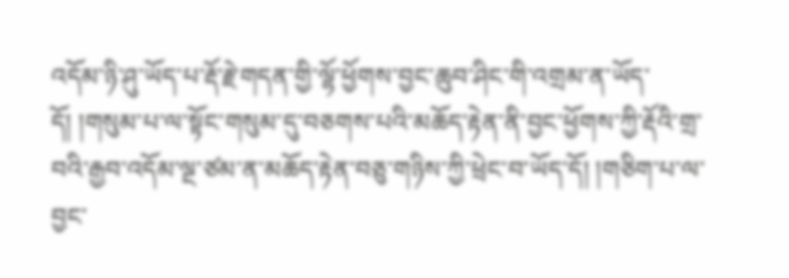འདོམ་ཉི་ཤུ་ཡོད་པ་རྡོ་རྗེ་གདན་གྱི་ལྷོ་ཕྱོགས་བྱང་ཆུབ་ཤིང་གི་འགྲམ་ན་ཡོད་དོ། །གསུམ་པ་ལ་སྟོང་གསུམ་དུ་བཅགས་པའི་མཆོད་རྟེན་ནི་བྱང་ཕྱོགས་ཀྱི་རྡོའི་གྲ་བའི་རྒྱབ་འདོམ་ལྔ་ཙམ་ན་མཆོད་རྟེན་བཅུ་གཉིས་ཀྱི་ཕྲེང་བ་ཡོད་དོ། །གཅིག་པ་ལ་བྱང་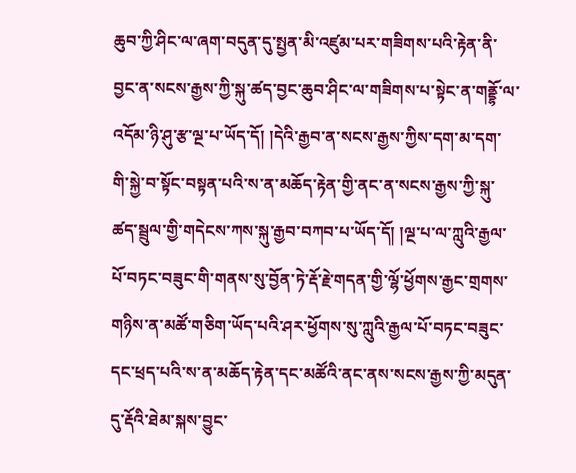ཆུབ་ཀྱི་ཤིང་ལ་ཞག་བདུན་དུ་སྤྱན་མི་འཛུམ་པར་གཟིགས་པའི་རྟེན་ནི་བྱང་ན་སངས་རྒྱས་ཀྱི་སྐུ་ཚད་བྱང་ཆུབ་ཤིང་ལ་གཟིགས་པ་སྟེང་ན་གནྡྷོ་ལ་འདོམ་ཉི་ཤུ་རྩ་ལྔ་པ་ཡོད་དོ། །དེའི་རྒྱབ་ན་སངས་རྒྱས་ཀྱིས་དག་མ་དག་གི་སྐྱེ་བ་སྟོང་བསྟན་པའི་ས་ན་མཆོད་རྟེན་གྱི་ནང་ན་སངས་རྒྱས་ཀྱི་སྐུ་ཚད་སྦྲུལ་གྱི་གདེངས་ཀས་སྐུ་རྒྱབ་བཀབ་པ་ཡོད་དོ། །ལྔ་པ་ལ་ཀླུའི་རྒྱལ་པོ་བཏང་བཟུང་གི་གནས་སུ་བྱོན་ཏེ་རྡོ་རྗེ་གདན་གྱི་ལྷོ་ཕྱོགས་རྒྱང་གྲགས་གཉིས་ན་མཚོ་གཅིག་ཡོད་པའི་ཤར་ཕྱོགས་སུ་ཀླུའི་རྒྱལ་པོ་བཏང་བཟུང་དང་ཕྲད་པའི་ས་ན་མཆོད་རྟེན་དང་མཚོའི་ནང་ནས་སངས་རྒྱས་ཀྱི་མདུན་དུ་རྡོའི་ཐེམ་སྐས་བྱུང་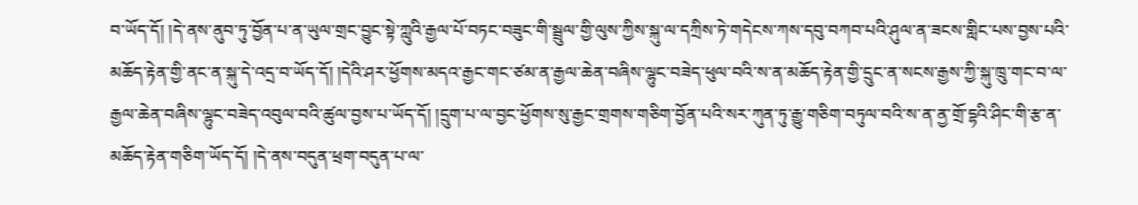བ་ཡོད་དོ། །དེ་ནས་ནུབ་ཏུ་བྱོན་པ་ན་ཡུལ་གྲང་བྱུང་སྟེ་ཀླུའི་རྒྱལ་པོ་བཏང་བཟུང་གི་སྦྲུལ་གྱི་ལུས་ཀྱིས་སྐུ་ལ་དཀྲིས་ཏེ་གདེངས་ཀས་དབུ་བཀབ་པའི་ཤུལ་ན་ཟངས་གླིང་པས་བྱས་པའི་མཆོད་རྟེན་གྱི་ནང་ན་སྐུ་དེ་འདྲ་བ་ཡོད་དོ། །དེའི་ཤར་ཕྱོགས་མདའ་རྒྱང་གང་ཙམ་ན་རྒྱལ་ཆེན་བཞིས་ལྷུང་བཟེད་ཕུལ་བའི་ས་ན་མཆོད་རྟེན་གྱི་དྲུང་ན་སངས་རྒྱས་ཀྱི་སྐུ་ཁྲུ་གང་བ་ལ་རྒྱལ་ཆེན་བཞིས་ལྷུང་བཟེད་འབུལ་བའི་ཚུལ་བྱས་པ་ཡོད་དོ། །དྲུག་པ་ལ་བྱང་ཕྱོགས་སུ་རྒྱང་གྲགས་གཅིག་བྱོན་པའི་སར་ཀུན་ཏུ་རྒྱུ་གཅིག་བཏུལ་བའི་ས་ན་ནྱ་གྲོ་དྷའི་ཤིང་གི་རྩ་ན་མཆོད་རྟེན་གཅིག་ཡོད་དོ། །དེ་ནས་བདུན་ཕྲག་བདུན་པ་ལ་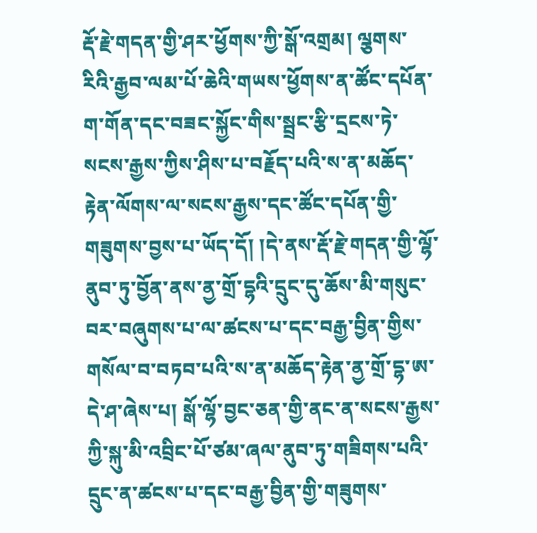རྡོ་རྗེ་གདན་གྱི་ཤར་ཕྱོགས་ཀྱི་སྒོ་འགྲམ། ལྕགས་རིའི་རྒྱབ་ལམ་པོ་ཆེའི་གཡས་ཕྱོགས་ན་ཚོང་དཔོན་ག་གོན་དང་བཟང་སྐྱོང་གིས་སྦྲང་རྩི་དྲངས་ཏེ་སངས་རྒྱས་ཀྱིས་ཤིས་པ་བརྗོད་པའི་ས་ན་མཆོད་རྟེན་ལོགས་ལ་སངས་རྒྱས་དང་ཚོང་དཔོན་གྱི་གཟུགས་བྱས་པ་ཡོད་དོ། །དེ་ནས་རྡོ་རྗེ་གདན་གྱི་ལྷོ་ནུབ་ཏུ་བྱོན་ནས་ནྱ་གྲོ་དྷའི་དྲུང་དུ་ཆོས་མི་གསུང་བར་བཞུགས་པ་ལ་ཚངས་པ་དང་བརྒྱ་བྱིན་གྱིས་གསོལ་བ་བཏབ་པའི་ས་ན་མཆོད་རྟེན་ནྱ་གྲོ་དྷ་ཨ་དེ་ཤ་ཞེས་པ། སྒོ་ལྷོ་བྱང་ཅན་གྱི་ནང་ན་སངས་རྒྱས་ཀྱི་སྐུ་མི་འབྲིང་པོ་ཙམ་ཞལ་ནུབ་ཏུ་གཟིགས་པའི་དྲུང་ན་ཚངས་པ་དང་བརྒྱ་བྱིན་གྱི་གཟུགས་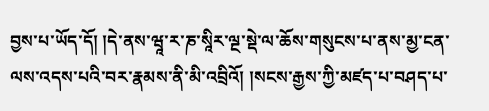བྱས་པ་ཡོད་དོ། །དེ་ནས་ཝཱ་ར་ཎ་སཱིར་ལྔ་སྡེ་ལ་ཆོས་གསུངས་པ་ནས་མྱ་ངན་ལས་འདས་པའི་བར་རྣམས་ནི་མི་འབྲིའོ། །སངས་རྒྱས་ཀྱི་མཛད་པ་བཤད་པ་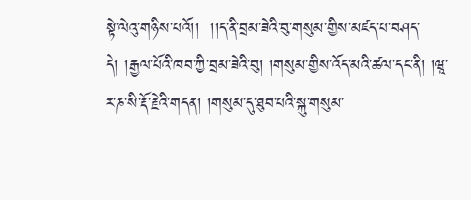སྟེ་ལེའུ་གཉིས་པའོ།།  །།ད་ནི་བྲམ་ཟེའི་བུ་གསུམ་གྱིས་མཛད་པ་བཤད་དེ། །རྒྱལ་པོའི་ཁབ་ཀྱི་བྲམ་ཟེའི་བུ། །གསུམ་གྱིས་འོད་མའི་ཚལ་དང་ནི། །ཝཱ་ར་ཎ་སི་རྡོ་རྗེའི་གདན། །གསུམ་དུ་ཐུབ་པའི་སྐུ་གསུམ་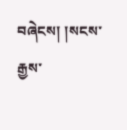བཞེངས། །སངས་རྒྱས་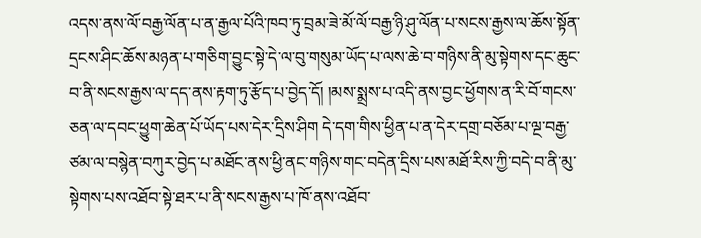འདས་ནས་ལོ་བརྒྱ་ལོན་པ་ན་རྒྱལ་པོའི་ཁབ་ཏུ་བྲམ་ཟེ་མོ་ལོ་བརྒྱ་ཉི་ཤུ་ལོན་པ་སངས་རྒྱས་ལ་ཆོས་སྟོན་དྲངས་ཤིང་ཆོས་མཉན་པ་གཅིག་བྱུང་སྟེ་དེ་ལ་བུ་གསུམ་ཡོད་པ་ལས་ཆེ་བ་གཉིས་ནི་མུ་སྟེགས་དང་ཆུང་བ་ནི་སངས་རྒྱས་ལ་དད་ནས་རྟག་ཏུ་རྩོད་པ་བྱེད་དོ། །མས་སྨྲས་པ་འདི་ནས་བྱང་ཕྱོགས་ན་རི་བོ་གངས་ཅན་ལ་དབང་ཕྱུག་ཆེན་པོ་ཡོད་པས་དེར་དྲིས་ཤིག དེ་དག་གིས་ཕྱིན་པ་ན་དེར་དགྲ་བཅོམ་པ་ལྔ་བརྒྱ་ཙམ་ལ་བསྙེན་བཀུར་བྱེད་པ་མཐོང་ནས་ཕྱི་ནང་གཉིས་གང་བདེན་དྲིས་པས་མཐོ་རིས་ཀྱི་བདེ་བ་ནི་མུ་སྟེགས་པས་འཐོབ་སྟེ་ཐར་པ་ནི་སངས་རྒྱས་པ་ཁོ་ནས་འཐོབ་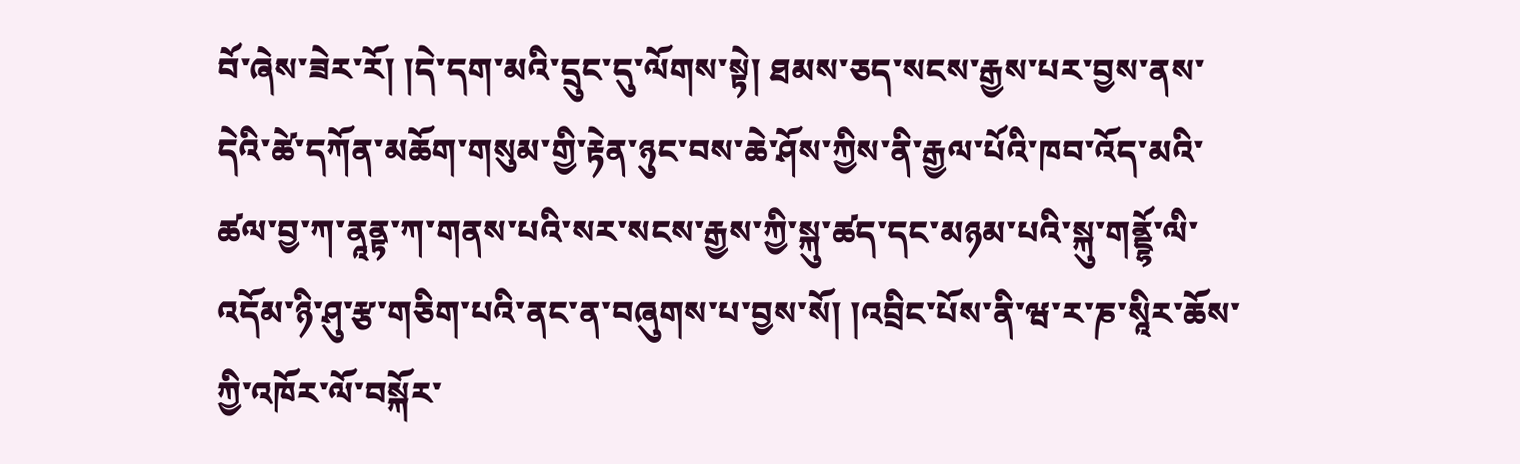བོ་ཞེས་ཟེར་རོ། །དེ་དག་མའི་དྲུང་དུ་ལོགས་སྟེ། ཐམས་ཅད་སངས་རྒྱས་པར་བྱས་ནས་དེའི་ཚེ་དཀོན་མཆོག་གསུམ་གྱི་རྟེན་ཉུང་བས་ཆེ་ཤོས་ཀྱིས་ནི་རྒྱལ་པོའི་ཁབ་འོད་མའི་ཚལ་བྱ་ཀ་ནཱནྟ་ཀ་གནས་པའི་སར་སངས་རྒྱས་ཀྱི་སྐུ་ཚད་དང་མཉམ་པའི་སྐུ་གནྡྷོ་ལི་འདོམ་ཉི་ཤུ་རྩ་གཅིག་པའི་ནང་ན་བཞུགས་པ་བྱས་སོ། །འབྲིང་པོས་ནི་ཝ་ར་ཎ་སཱིར་ཆོས་ཀྱི་འཁོར་ལོ་བསྐོར་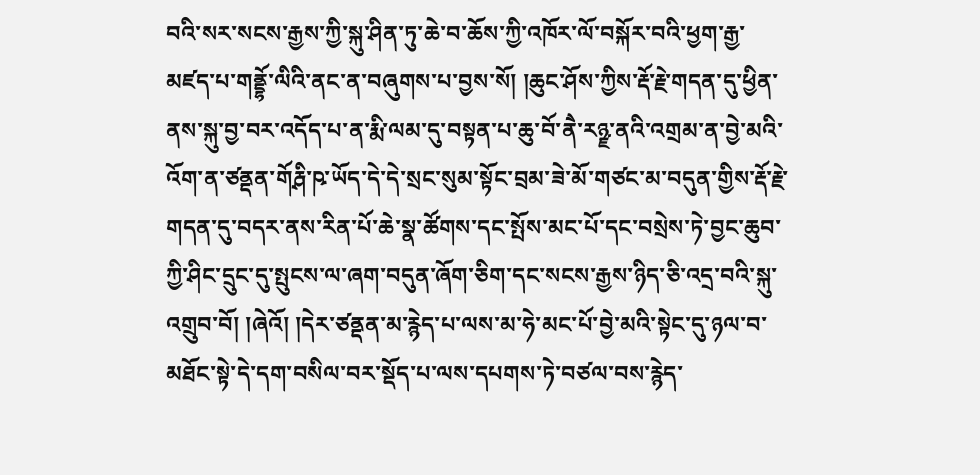བའི་སར་སངས་རྒྱས་ཀྱི་སྐུ་ཤིན་ཏུ་ཆེ་བ་ཆོས་ཀྱི་འཁོར་ལོ་བསྐོར་བའི་ཕྱག་རྒྱ་མཛད་པ་གནྡྷོ་ལིའི་ནང་ན་བཞུགས་པ་བྱས་སོ། །ཆུང་ཤོས་ཀྱིས་རྡོ་རྗེ་གདན་དུ་ཕྱིན་ནས་སྐུ་བྱ་བར་འདོད་པ་ན་རྨི་ལམ་དུ་བསྟན་པ་ཆུ་བོ་ནཻ་རཉྫ་ནའི་འགྲམ་ན་བྱེ་མའི་འོག་ན་ཙནྡན་གོརྴི་ཥ་ཡོད་དེ་དེ་སྲང་སུམ་སྟོང་བྲམ་ཟེ་མོ་གཙང་མ་བདུན་གྱིས་རྡོ་རྗེ་གདན་དུ་བདར་ནས་རིན་པོ་ཆེ་སྣ་ཚོགས་དང་སྤོས་མང་པོ་དང་བསྲེས་ཏེ་བྱང་ཆུབ་ཀྱི་ཤིང་དྲུང་དུ་སྤུངས་ལ་ཞག་བདུན་ཞོག་ཅིག་དང་སངས་རྒྱས་ཉིད་ཅི་འདྲ་བའི་སྐུ་འགྲུབ་བོ། །ཞེའོ། །དེར་ཙནྡན་མ་རྙེད་པ་ལས་མ་ཧེ་མང་པོ་བྱེ་མའི་སྟེང་དུ་ཉལ་བ་མཐོང་སྟེ་དེ་དག་བསིལ་བར་སྡོད་པ་ལས་དཔགས་ཏེ་བཙལ་བས་རྙེད་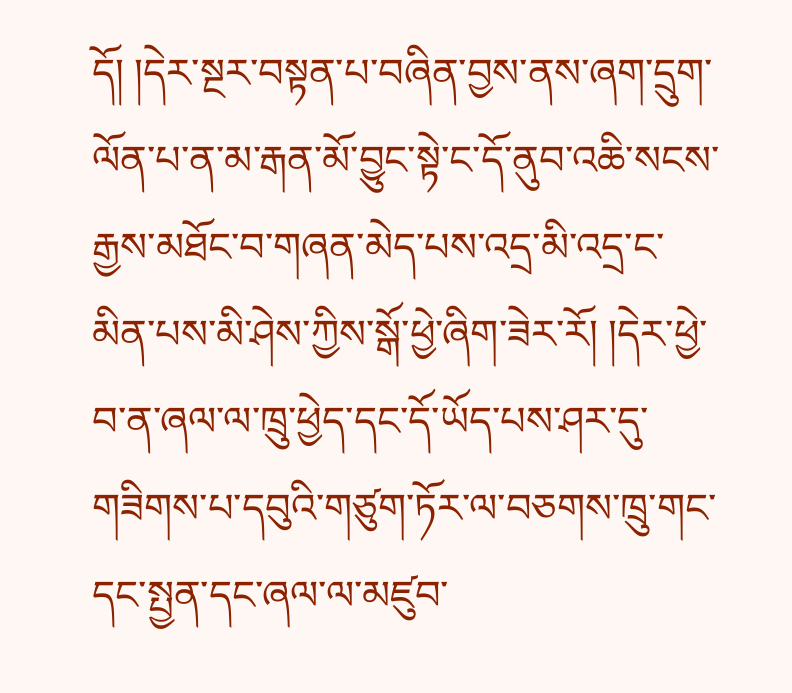དོ། །དེར་སྔར་བསྟན་པ་བཞིན་བྱས་ནས་ཞག་དྲུག་ལོན་པ་ན་མ་རྒན་མོ་བྱུང་སྟེ་ང་དོ་ནུབ་འཆི་སངས་རྒྱས་མཐོང་བ་གཞན་མེད་པས་འདྲ་མི་འདྲ་ང་མིན་པས་མི་ཤེས་ཀྱིས་སྒོ་ཕྱེ་ཞིག་ཟེར་རོ། །དེར་ཕྱེ་བ་ན་ཞལ་ལ་ཁྲུ་ཕྱེད་དང་དོ་ཡོད་པས་ཤར་དུ་གཟིགས་པ་དབུའི་གཙུག་ཏོར་ལ་བཅགས་ཁྲུ་གང་དང་སྤྱན་དང་ཞལ་ལ་མཛུབ་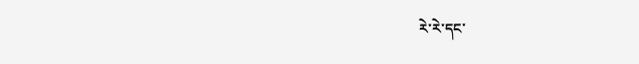རེ་རེ་དང་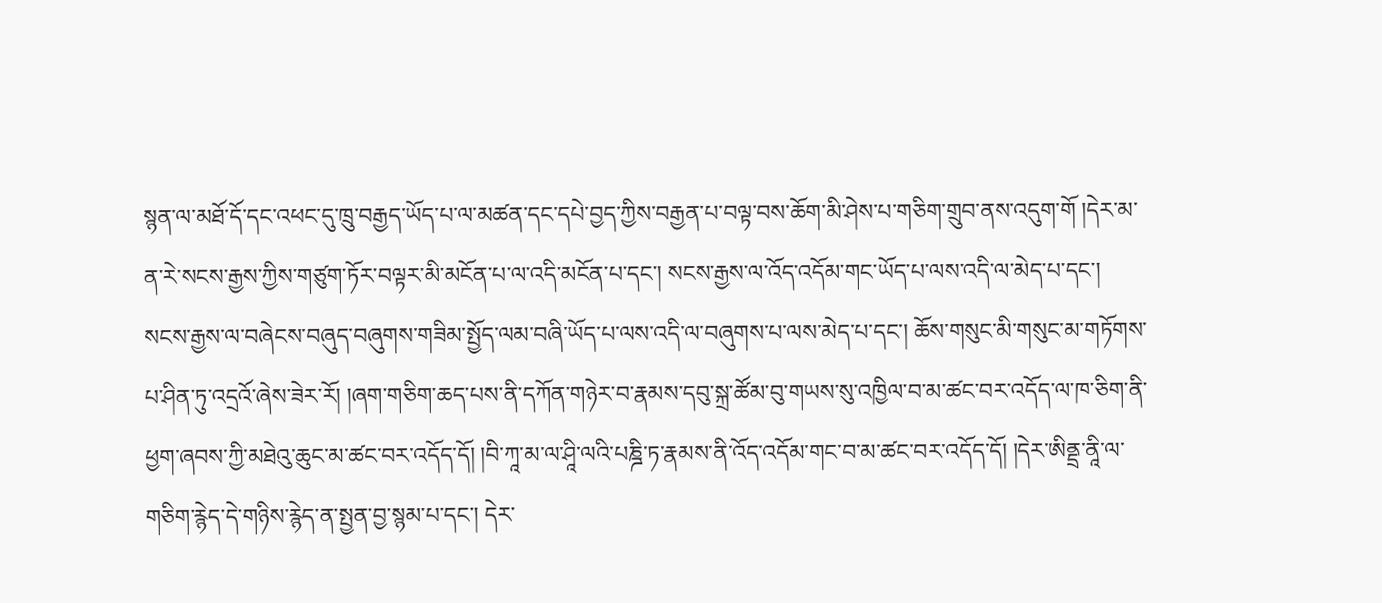སྙན་ལ་མཐོ་དོ་དང་འཕང་དུ་ཁྲུ་བརྒྱད་ཡོད་པ་ལ་མཚན་དང་དཔེ་བྱད་ཀྱིས་བརྒྱན་པ་བལྟ་བས་ཆོག་མི་ཤེས་པ་གཅིག་གྲུབ་ནས་འདུག་གོ །དེར་མ་ན་རེ་སངས་རྒྱས་ཀྱིས་གཙུག་ཏོར་བལྟར་མི་མངོན་པ་ལ་འདི་མངོན་པ་དང་། སངས་རྒྱས་ལ་འོད་འདོམ་གང་ཡོད་པ་ལས་འདི་ལ་མེད་པ་དང་། སངས་རྒྱས་ལ་བཞེངས་བཞུད་བཞུགས་གཟིམ་སྤྱོད་ལམ་བཞི་ཡོད་པ་ལས་འདི་ལ་བཞུགས་པ་ལས་མེད་པ་དང་། ཆོས་གསུང་མི་གསུང་མ་གཏོགས་པ་ཤིན་ཏུ་འདྲའོ་ཞེས་ཟེར་རོ། །ཞག་གཅིག་ཆད་པས་ནི་དཀོན་གཉེར་བ་རྣམས་དབུ་སྐྲ་ཚོམ་བུ་གཡས་སུ་འཁྱིལ་བ་མ་ཚང་བར་འདོད་ལ་ཁ་ཅིག་ནི་ཕྱག་ཞབས་ཀྱི་མཐེའུ་ཆུང་མ་ཚང་བར་འདོད་དོ། །བི་ཀཱ་མ་ལ་ཤཱི་ལའི་པཎྜི་ཏ་རྣམས་ནི་འོད་འདོམ་གང་བ་མ་ཚང་བར་འདོད་དོ། །དེར་ཨིནྡྲ་ནཱི་ལ་གཅིག་རྙེད་དེ་གཉིས་རྙེད་ན་སྤྱན་བྱ་སྙམ་པ་དང་། དེར་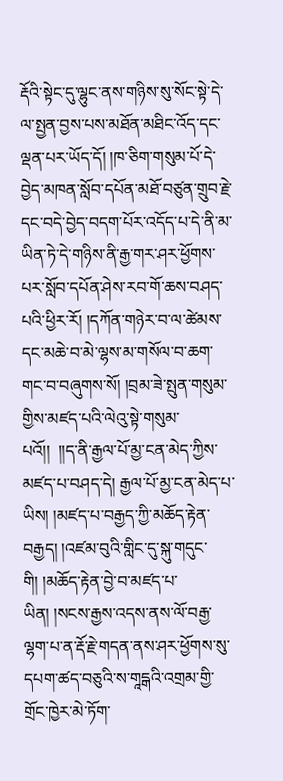རྡོའི་སྟེང་དུ་ལྷུང་ནས་གཉིས་སུ་སོང་སྟེ་དེ་ལ་སྤྱན་བྱས་པས་མཐོན་མཐིང་འོད་དང་ལྡན་པར་ཡོད་དོ། །ཁ་ཅིག་གསུམ་པོ་དེ་བྱེད་མཁན་སློབ་དཔོན་མཐོ་བཙུན་གྲུབ་རྗེ་དང་བདེ་བྱེད་བདག་པོར་འདོད་པ་དེ་ནི་མ་ཡིན་ཏེ་དེ་གཉིས་ནི་རྒྱ་གར་ཤར་ཕྱོགས་པར་སློབ་དཔོན་ཤེས་རབ་གོ་ཆས་བཤད་པའི་ཕྱིར་རོ། །དཀོན་གཉེར་བ་ལ་ཚེམས་དང་མཆེ་བ་མེ་ལྷས་མ་གསོལ་བ་ཆག་གང་བ་བཞུགས་སོ། །བྲམ་ཟེ་སྤུན་གསུམ་གྱིས་མཛད་པའི་ལེའུ་སྟེ་གསུམ་པའོ།།  །།ད་ནི་རྒྱལ་པོ་མྱ་ངན་མེད་ཀྱིས་མཛད་པ་བཤད་དེ། རྒྱལ་པོ་མྱ་ངན་མེད་པ་ཡིས། །མཛད་པ་བརྒྱད་ཀྱི་མཆོད་རྟེན་བརྒྱད། །འཛམ་བུའི་གླིང་དུ་སྐུ་གདུང་གི། །མཆོད་རྟེན་བྱེ་བ་མཛད་པ་ཡིན། །སངས་རྒྱས་འདས་ནས་ལོ་བརྒྱ་ལྷག་པ་ན་རྡོ་རྗེ་གདན་ནས་ཤར་ཕྱོགས་སུ་དཔག་ཚད་བཅུའི་ས་གཱདྒའི་འགྲམ་གྱི་གྲོང་ཁྱེར་མེ་ཏོག་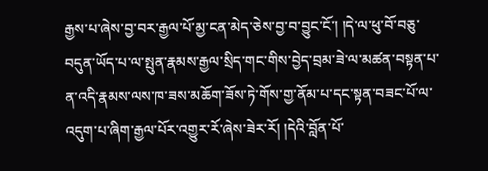རྒྱས་པ་ཞེས་བྱ་བར་རྒྱལ་པོ་མྱ་ངན་མེད་ཅེས་བྱ་བ་བྱུང་ངོ་། །དེ་ལ་ཕུ་བོ་བཅུ་བདུན་ཡོད་པ་ལ་སྤུན་རྣམས་རྒྱལ་སྲིད་གང་གིས་བྱེད་བྲམ་ཟེ་ལ་མཚན་བསྟན་པ་ན་འདི་རྣམས་ལས་ཁ་ཟས་མཆོག་ཟོས་ཏེ་གོས་གྱ་ནོམ་པ་དང་སྟན་བཟང་པོ་ལ་འདུག་པ་ཞིག་རྒྱལ་པོར་འགྱུར་རོ་ཞེས་ཟེར་རོ། །དེའི་བློན་པོ་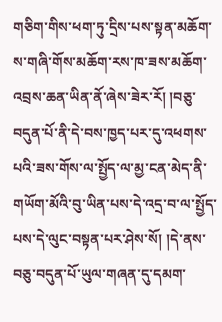གཅིག་གིས་ཕག་ཏུ་དྲིས་པས་སྟན་མཆོག་ས་གཞི་གོས་མཆོག་རས་ཁ་ཟས་མཆོག་འབྲས་ཆན་ཡིན་ནོ་ཞེས་ཟེར་རོ། །བཅུ་བདུན་པོ་ནི་དེ་བས་ཁྱད་པར་དུ་འཕགས་པའི་ཟས་གོས་ལ་སྤྱོད་ལ་མྱ་ངན་མེད་ནི་གཡོག་མོའི་བུ་ཡིན་པས་དེ་འདྲ་བ་ལ་སྤྱོད་པས་དེ་ལུང་བསྟན་པར་ཤེས་སོ། །དེ་ནས་བཅུ་བདུན་པོ་ཡུལ་གཞན་དུ་དམག་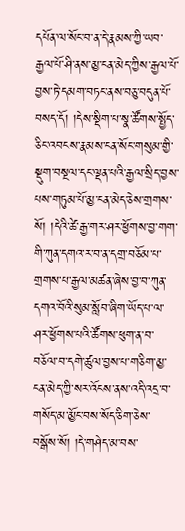དཔོན་ལ་སོང་བ་ན་དེ་རྣམས་ཀྱི་ཡབ་རྒྱལ་པོ་ཤི་ནས་མྱ་ངན་མེད་ཀྱིས་རྒྱལ་པོ་བྱས་ཏེ་དམག་བཏང་ནས་བཅུ་བདུན་པོ་བསད་དོ། །དེས་སྡིག་པ་སྣ་ཚོགས་སྤྱོད་ཅིང་འབངས་རྣམས་ངན་སོང་གསུམ་གྱི་སྡུག་བསྔལ་དང་ལྡན་པའི་རྒྱལ་སྲིད་བྱས་པས་གཏུམ་པོ་མྱ་ངན་མེད་ཅེས་གྲགས་སོ། །དེའི་ཚེ་རྒྱ་གར་ཤར་ཕྱོགས་བྱ་གག་གི་ཀུན་དགའ་ར་བ་ན་དགྲ་བཅོམ་པ་གྲགས་པ་རྒྱལ་མཚན་ཞེས་བྱ་བ་ཀུན་དགའ་བོའི་སུམ་སློབ་ཞིག་ཡོད་པ་ལ་ཤར་ཕྱོགས་པའི་ཚོགས་ཕུག་ན་བ་བཅོལ་བ་དགེ་ཚུལ་བྱས་པ་གཅིག་མྱ་ངན་མེད་ཀྱི་སར་འོངས་ནས་འདི་འདྲ་བ་གསོད་མ་མྱོང་བས་སོད་ཅིག་ཅེས་བསྒོས་སོ། །དེ་གཤེད་མ་བས་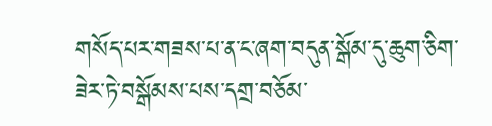གསོད་པར་གཟས་པ་ན་ང་ཞག་བདུན་སྒོམ་དུ་ཆུག་ཅིག་ཟེར་ཏེ་བསྒོམས་པས་དགྲ་བཅོམ་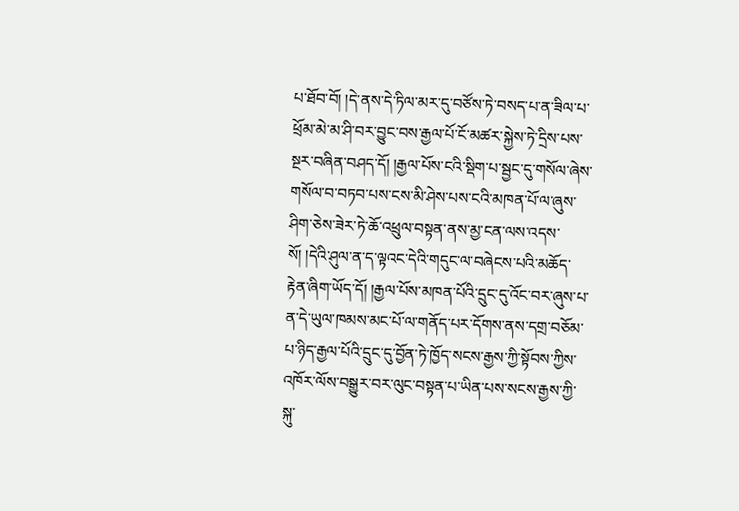པ་ཐོབ་བོ། །དེ་ནས་དེ་ཏིལ་མར་དུ་བཙོས་ཏེ་བསད་པ་ན་ཟིལ་པ་ཕྲོམ་མེ་མ་ཤི་བར་བྱུང་བས་རྒྱལ་པོ་ངོ་མཚར་སྐྱེས་ཏེ་དྲིས་པས་སྔར་བཞིན་བཤད་དོ། །རྒྱལ་པོས་ངའི་སྡིག་པ་སྦྱང་དུ་གསོལ་ཞེས་གསོལ་བ་བཏབ་པས་ངས་མི་ཤེས་པས་ངའི་མཁན་པོ་ལ་ཞུས་ཤིག་ཅེས་ཟེར་ཏེ་ཆོ་འཕྲུལ་བསྟན་ནས་མྱ་ངན་ལས་འདས་སོ། །དེའི་ཤུལ་ན་ད་ལྟའང་དེའི་གདུང་ལ་བཞེངས་པའི་མཆོད་རྟེན་ཞིག་ཡོད་དོ། །རྒྱལ་པོས་མཁན་པོའི་དྲུང་དུ་འོང་བར་ཞུས་པ་ན་དེ་ཡུལ་ཁམས་མང་པོ་ལ་གནོད་པར་དོགས་ནས་དགྲ་བཅོམ་པ་ཉིད་རྒྱལ་པོའི་དྲུང་དུ་བྱོན་ཏེ་ཁྱོད་སངས་རྒྱས་ཀྱི་སྟོབས་ཀྱིས་འཁོར་ལོས་བསྒྱུར་བར་ལུང་བསྟན་པ་ཡིན་པས་སངས་རྒྱས་ཀྱི་སྐུ་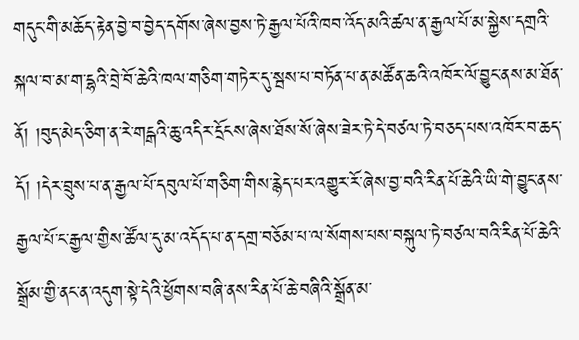གདུང་གི་མཆོད་རྟེན་བྱེ་བ་བྱེད་དགོས་ཞེས་བྱས་ཏེ་རྒྱལ་པོའི་ཁབ་འོད་མའི་ཚལ་ན་རྒྱལ་པོ་མ་སྐྱེས་དགྲའི་སྐལ་བ་མ་ག་དྷའི་བྲེ་བོ་ཆེའི་ཁལ་གཅིག་གཏེར་དུ་སྦས་པ་བཏོན་པ་ན་མཚོན་ཆའི་འཁོར་ལོ་བྱུང་ནས་མ་ཐོན་ནོ། །བུད་མེད་ཅིག་ན་རེ་གངྒའི་ཆུ་འདིར་དྲོངས་ཞེས་ཐོས་སོ་ཞེས་ཟེར་ཏེ་དེ་བཙལ་ཏེ་བཅད་པས་འཁོར་བ་ཆད་དོ། །དེར་བྲུས་པ་ན་རྒྱལ་པོ་དབུལ་པོ་གཅིག་གིས་རྙེད་པར་འགྱུར་རོ་ཞེས་བྱ་བའི་རིན་པོ་ཆེའི་ཡི་གེ་བྱུང་ནས་རྒྱལ་པོ་ང་རྒྱལ་གྱིས་ཚོལ་དུ་མ་འདོད་པ་ན་དགྲ་བཅོམ་པ་ལ་སོགས་པས་བསྐུལ་ཏེ་བཙལ་བའི་རིན་པོ་ཆེའི་སྒྲོམ་གྱི་ནང་ན་འདུག་སྟེ་དེའི་ཕྱོགས་བཞི་ནས་རིན་པོ་ཆེ་བཞིའི་སྒྲོན་མ་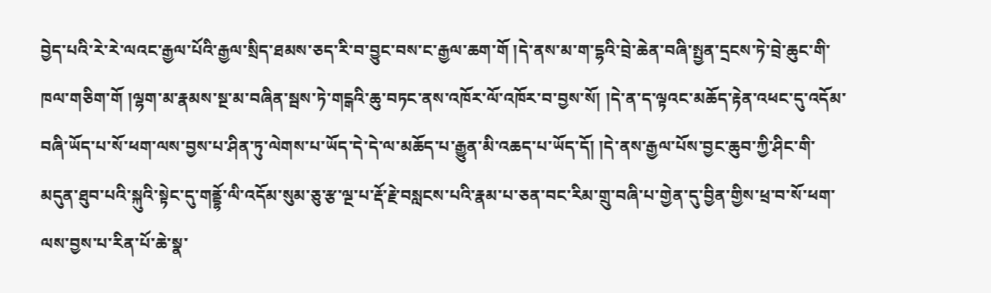བྱེད་པའི་རེ་རེ་ལའང་རྒྱལ་པོའི་རྒྱལ་སྲིད་ཐམས་ཅད་རི་བ་བྱུང་བས་ང་རྒྱལ་ཆག་གོ །དེ་ནས་མ་ག་དྷའི་བྲེ་ཆེན་བཞི་སྤྱན་དྲངས་ཏེ་བྲེ་ཆུང་གི་ཁལ་གཅིག་གོ །ལྷག་མ་རྣམས་སྔ་མ་བཞིན་སྦས་ཏེ་གངྒའི་ཆུ་བཏང་ནས་འཁོར་ལོ་འཁོར་བ་བྱས་སོ། །དེ་ན་ད་ལྟའང་མཆོད་རྟེན་འཕང་དུ་འདོམ་བཞི་ཡོད་པ་སོ་ཕག་ལས་བྱས་པ་ཤིན་ཏུ་ལེགས་པ་ཡོད་དེ་དེ་ལ་མཆོད་པ་རྒྱུན་མི་འཆད་པ་ཡོད་དོ། །དེ་ནས་རྒྱལ་པོས་བྱང་ཆུབ་ཀྱི་ཤིང་གི་མདུན་ཐུབ་པའི་སྐུའི་སྟེང་དུ་གནྡྷོ་ལི་འདོམ་སུམ་ཅུ་རྩ་ལྔ་པ་རྡོ་རྗེ་བསླངས་པའི་རྣམ་པ་ཅན་བང་རིམ་གྲུ་བཞི་པ་གྱེན་དུ་བྱིན་གྱིས་ཕྲ་བ་སོ་ཕག་ལས་བྱས་པ་རིན་པོ་ཆེ་སྣ་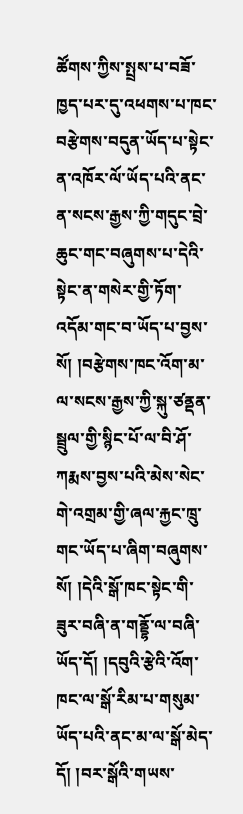ཚོགས་ཀྱིས་སྤྲས་པ་བཟོ་ཁྱད་པར་དུ་འཕགས་པ་ཁང་བརྩེགས་བདུན་ཡོད་པ་སྟེང་ན་འཁོར་ལོ་ཡོད་པའི་ནང་ན་སངས་རྒྱས་ཀྱི་གདུང་བྲེ་ཆུང་གང་བཞུགས་པ་དེའི་སྟེང་ན་གསེར་གྱི་ཏོག་འདོམ་གང་བ་ཡོད་པ་བྱས་སོ། །བརྩེགས་ཁང་འོག་མ་ལ་སངས་རྒྱས་ཀྱི་སྐུ་ཙནྡན་སྦྲུལ་གྱི་སྙིང་པོ་ལ་བི་ཤོ་ཀརྨས་བྱས་པའི་མེས་སེང་གེ་འགྲམ་གྱི་ཞལ་རྐྱང་ཁྲུ་གང་ཡོད་པ་ཞིག་བཞུགས་སོ། །དེའི་སྒོ་ཁང་སྟེང་གི་ཟུར་བཞི་ན་གནྡྷོ་ལ་བཞི་ཡོད་དོ། །དབུའི་རྩེའི་འོག་ཁང་ལ་སྒོ་རིམ་པ་གསུམ་ཡོད་པའི་ནང་མ་ལ་སྒོ་མེད་དོ། །བར་སྒོའི་གཡས་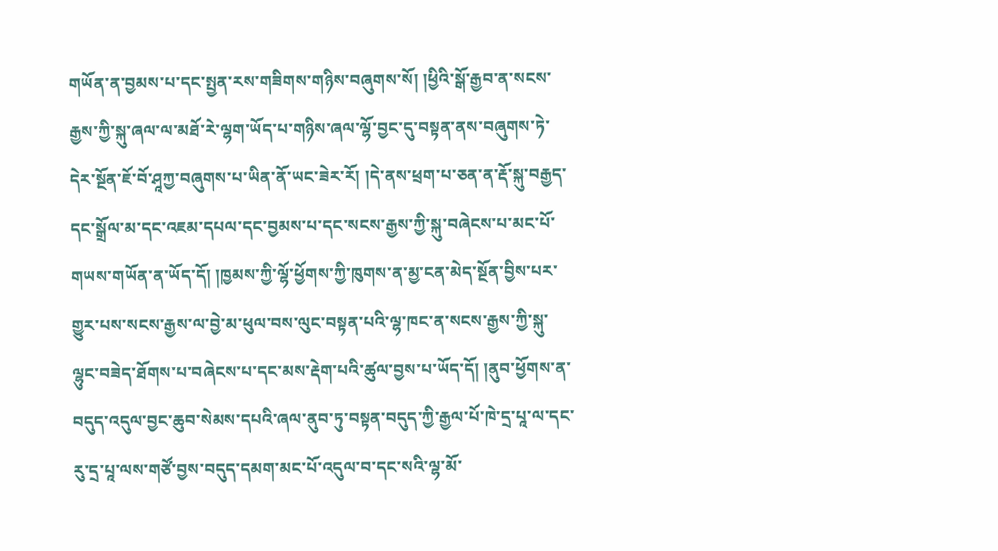གཡོན་ན་བྱམས་པ་དང་སྤྱན་རས་གཟིགས་གཉིས་བཞུགས་སོ། །ཕྱིའི་སྒོ་རྒྱབ་ན་སངས་རྒྱས་ཀྱི་སྐུ་ཞལ་ལ་མཐོ་རེ་ལྷག་ཡོད་པ་གཉིས་ཞལ་ལྷོ་བྱང་དུ་བསྟན་ནས་བཞུགས་ཏེ་དེར་སྔོན་ཇོ་བོ་ཤཱཀྱ་བཞུགས་པ་ཡིན་ནོ་ཡང་ཟེར་རོ། །དེ་ནས་ཕྲག་པ་ཅན་ན་རྡོ་སྐུ་བརྒྱད་དང་སྒྲོལ་མ་དང་འཇམ་དཔལ་དང་བྱམས་པ་དང་སངས་རྒྱས་ཀྱི་སྐུ་བཞེངས་པ་མང་པོ་གཡས་གཡོན་ན་ཡོད་དོ། །ཁྱམས་ཀྱི་ལྷོ་ཕྱོགས་ཀྱི་ཁུགས་ན་མྱ་ངན་མེད་སྔོན་བྱིས་པར་གྱུར་པས་སངས་རྒྱས་ལ་བྱེ་མ་ཕུལ་བས་ལུང་བསྟན་པའི་ལྷ་ཁང་ན་སངས་རྒྱས་ཀྱི་སྐུ་ལྷུང་བཟེད་ཐོགས་པ་བཞེངས་པ་དང་མས་རྡེག་པའི་ཚུལ་བྱས་པ་ཡོད་དོ། །ནུབ་ཕྱོགས་ན་བདུད་འདུལ་བྱང་ཆུབ་སེམས་དཔའི་ཞལ་ནུབ་ཏུ་བསྟན་བདུད་ཀྱི་རྒྱལ་པོ་ཁེ་དྲ་པཱ་ལ་དང་རུ་དྲ་པཱ་ལས་གཙོ་བྱས་བདུད་དམག་མང་པོ་འདུལ་བ་དང་སའི་ལྷ་མོ་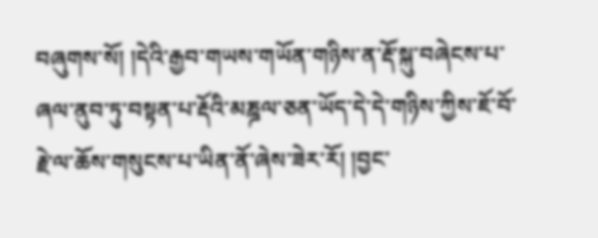བཞུགས་སོ། །དེའི་རྒྱབ་གཡས་གཡོན་གཉིས་ན་རྡོ་སྐུ་བཞེངས་པ་ཞལ་ནུབ་ཏུ་བསྟན་པ་རྡོའི་མཎྜལ་ཅན་ཡོད་དེ་དེ་གཉིས་ཀྱིས་ཇོ་བོ་རྗེ་ལ་ཆོས་གསུངས་པ་ཡིན་ནོ་ཞེས་ཟེར་རོ། །བྱང་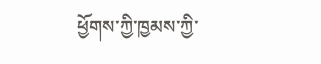ཕྱོགས་ཀྱི་ཁྱམས་ཀྱི་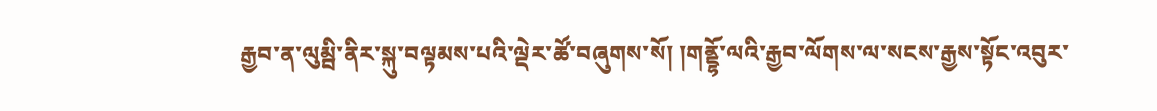རྒྱབ་ན་ལུམྦི་ནིར་སྐུ་བལྟམས་པའི་ལྡེར་ཚོ་བཞུགས་སོ། །གནྡྷོ་ལའི་རྒྱབ་ལོགས་ལ་སངས་རྒྱས་སྟོང་འབུར་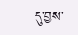དུ་བྱས་